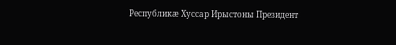Республикæ Хуссар Ирыстоны Президент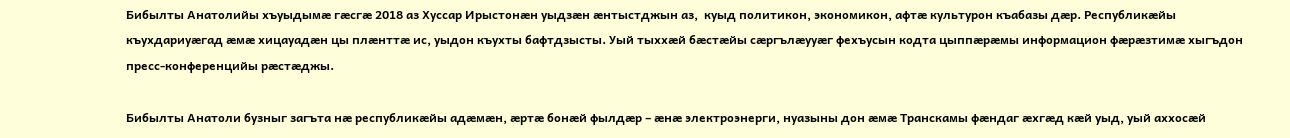Бибылты Анатолийы хъуыдымæ гæсгæ 2018 аз Хуссар Ирыстонæн уыдзæн æнтыстджын аз,  куыд политикон, экономикон, афтæ культурон къабазы дæр. Республикæйы къухдариуæгад æмæ хицауадæн цы плæнттæ ис, уыдон къухты бафтдзысты. Уый тыххæй бæстæйы сæргълæууæг фехъусын кодта цыппæрæмы информацион фæрæзтимæ хыгъдон пресс-конференцийы рæстæджы.

Бибылты Анатоли бузныг загъта нæ республикæйы адæмæн, æртæ бонæй фылдæр – æнæ электроэнерги, нуазыны дон æмæ Транскамы фæндаг æхгæд кæй уыд, уый аххосæй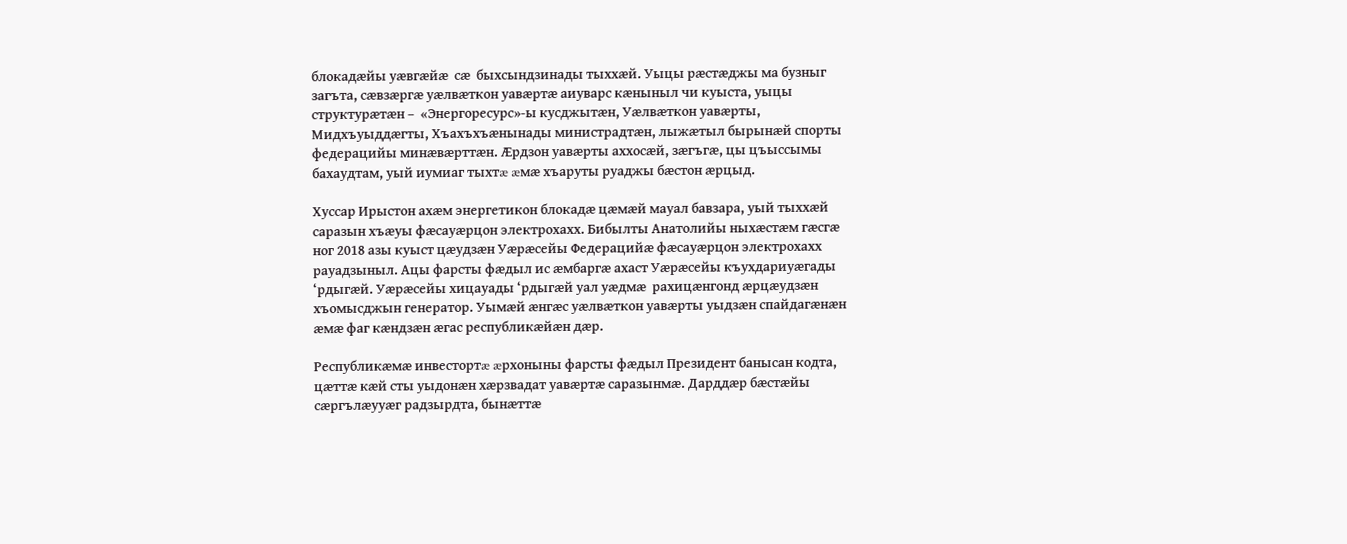блокадæйы уæвгæйæ  сæ  быхсындзинады тыххæй. Уыцы рæстæджы ма бузныг загъта, сæвзæргæ уæлвæткон уавæртæ аиуварс кæныныл чи куыста, уыцы структурæтæн –  «Энергоресурс»-ы кусджытæн, Уæлвæткон уавæрты, Мидхъуыддæгты, Хъахъхъæнынады министрадтæн, лыжæтыл бырынæй спорты федерацийы минæвæрттæн. Æрдзон уавæрты аххосæй, зæгъгæ, цы цъыссымы бахаудтам, уый иумиаг тыхтæ æмæ хъаруты руаджы бæстон æрцыд.

Хуссар Ирыстон ахæм энергетикон блокадæ цæмæй мауал бавзара, уый тыххæй саразын хъæуы фæсауæрцон электрохахх. Бибылты Анатолийы ныхæстæм гæсгæ ног 2018 азы куыст цæудзæн Уæрæсейы Федерацийæ фæсауæрцон электрохахх рауадзыныл. Ацы фарсты фæдыл ис æмбаргæ ахаст Уæрæсейы къухдариуæгады ‘рдыгæй. Уæрæсейы хицауады ‘рдыгæй уал уæдмæ  рахицæнгонд æрцæудзæн хъомысджын генератор. Уымæй æнгæс уæлвæткон уавæрты уыдзæн спайдагæнæн æмæ фаг кæндзæн æгас республикæйæн дæр.

Республикæмæ инвестортæ æрхоныны фарсты фæдыл Президент банысан кодта, цæттæ кæй сты уыдонæн хæрзвадат уавæртæ саразынмæ. Дарддæр бæстæйы сæргълæууæг радзырдта, бынæттæ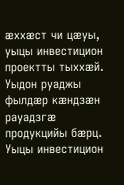æххæст чи цæуы, уыцы инвестицион проектты тыххæй. Уыдон руаджы фылдæр кæндзæн рауадзгæ продукцийы бæрц. Уыцы инвестицион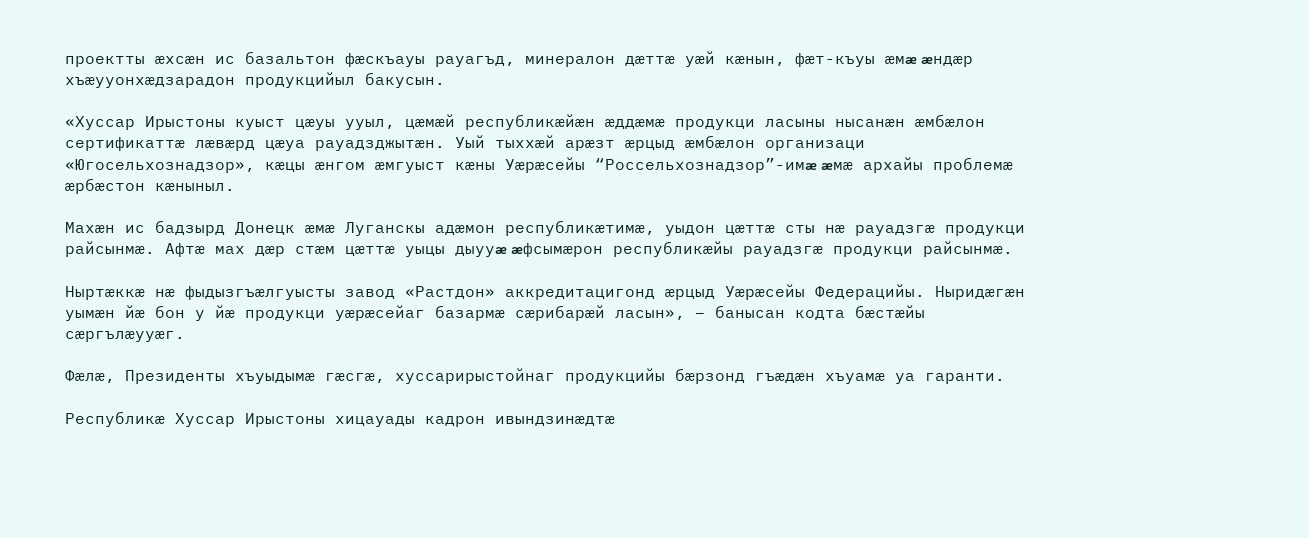проектты æхсæн ис базальтон фæскъауы рауагъд, минералон дæттæ уæй кæнын, фæт-къуы æмæ æндæр хъæууонхæдзарадон продукцийыл бакусын.

«Хуссар Ирыстоны куыст цæуы ууыл, цæмæй республикæйæн æддæмæ продукци ласыны нысанæн æмбæлон сертификаттæ лæвæрд цæуа рауадзджытæн. Уый тыххæй арæзт æрцыд æмбæлон организаци «Югосельхознадзор», кæцы æнгом æмгуыст кæны Уæрæсейы “Россельхознадзор”-имæ æмæ архайы проблемæ æрбæстон кæныныл.

Махæн ис бадзырд Донецк æмæ Луганскы адæмон республикæтимæ, уыдон цæттæ сты нæ рауадзгæ продукци райсынмæ. Афтæ мах дæр стæм цæттæ уыцы дыууæ æфсымæрон республикæйы рауадзгæ продукци райсынмæ.

Ныртæккæ нæ фыдызгъæлгуысты завод «Растдон» аккредитацигонд æрцыд Уæрæсейы Федерацийы. Ныридæгæн уымæн йæ бон у йæ продукци уæрæсейаг базармæ сæрибарæй ласын», – банысан кодта бæстæйы сæргълæууæг.

Фæлæ, Президенты хъуыдымæ гæсгæ, хуссарирыстойнаг продукцийы бæрзонд гъæдæн хъуамæ уа гаранти.

Республикæ Хуссар Ирыстоны хицауады кадрон ивындзинæдтæ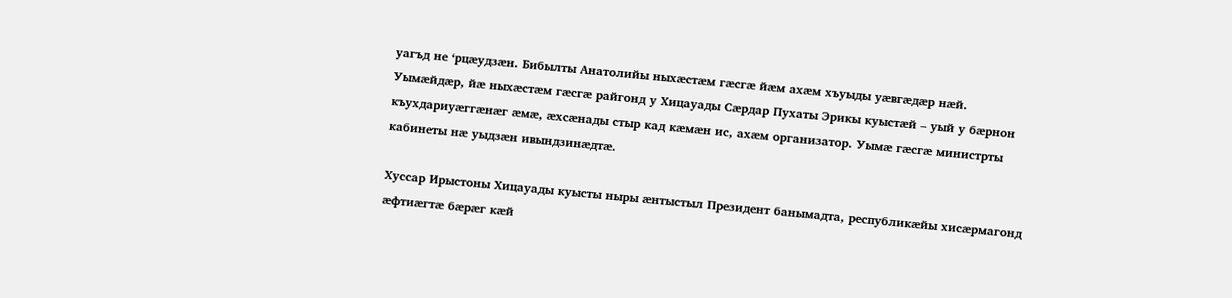уагъд не ‘рцæудзæн. Бибылты Анатолийы ныхæстæм гæсгæ йæм ахæм хъуыды уæвгæдæр нæй. Уымæйдæр, йæ ныхæстæм гæсгæ райгонд у Хицауады Сæрдар Пухаты Эрикы куыстæй – уый у бæрнон къухдариуæггæнæг æмæ, æхсæнады стыр кад кæмæн ис, ахæм организатор. Уымæ гæсгæ министрты кабинеты нæ уыдзæн ивындзинæдтæ.

Хуссар Ирыстоны Хицауады куысты ныры æнтыстыл Президент банымадта, республикæйы хисæрмагонд æфтиæгтæ бæрæг кæй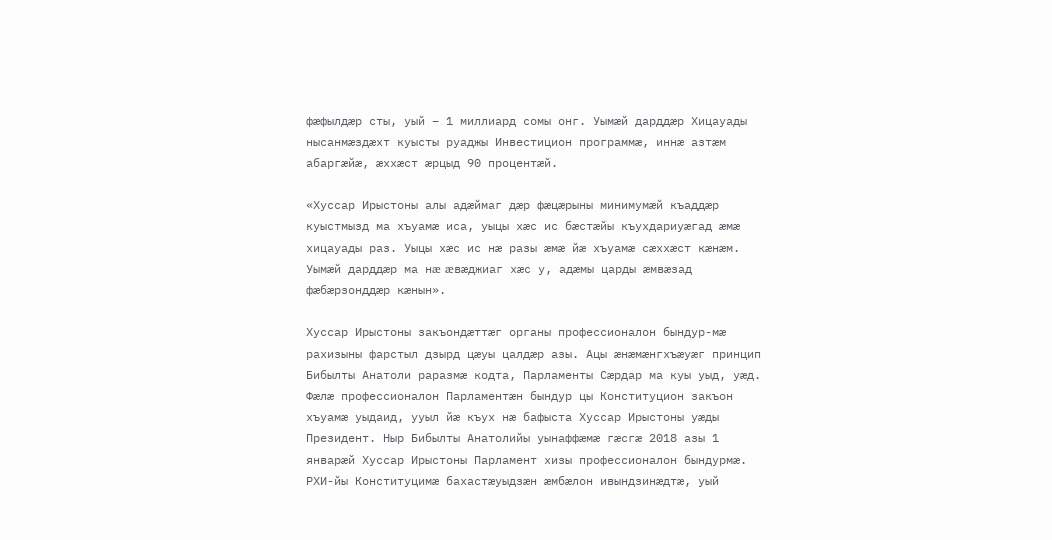фæфылдæр сты, уый – 1 миллиард сомы онг. Уымæй дарддæр Хицауады нысанмæздæхт куысты руаджы Инвестицион программæ, иннæ азтæм абаргæйæ, æххæст æрцыд 90 процентæй.

«Хуссар Ирыстоны алы адæймаг дæр фæцæрыны минимумæй къаддæр куыстмызд ма хъуамæ иса, уыцы хæс ис бæстæйы къухдариуæгад æмæ хицауады раз. Уыцы хæс ис нæ разы æмæ йæ хъуамæ сæххæст кæнæм. Уымæй дарддæр ма нæ æвæджиаг хæс у, адæмы царды æмвæзад фæбæрзонддæр кæнын».

Хуссар Ирыстоны закъондæттæг органы профессионалон бындур-мæ рахизыны фарстыл дзырд цæуы цалдæр азы. Ацы æнæмæнгхъæуæг принцип Бибылты Анатоли раразмæ кодта, Парламенты Сæрдар ма куы уыд, уæд. Фæлæ профессионалон Парламентæн бындур цы Конституцион закъон хъуамæ уыдаид, ууыл йæ къух нæ бафыста Хуссар Ирыстоны уæды Президент. Ныр Бибылты Анатолийы уынаффæмæ гæсгæ 2018 азы 1 январæй Хуссар Ирыстоны Парламент хизы профессионалон бындурмæ.  РХИ-йы Конституцимæ бахастæуыдзæн æмбæлон ивындзинæдтæ, уый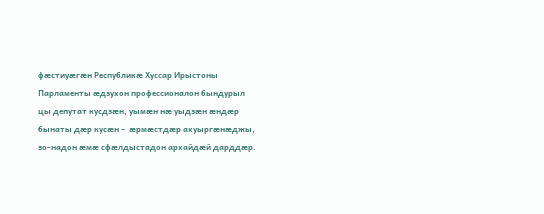фæстиуæгæн Республикæ Хуссар Ирыстоны Парламенты æдзухон профессионалон бындурыл цы депутат кусдзæн, уымæн нæ уыдзæн æндæр бынаты дæр кусæн –  æрмæстдæр ахуыргæнæджы, зо-надон æмæ сфæлдыстадон архайдæй дарддæр.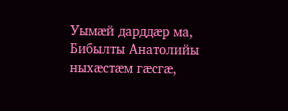Уымæй дарддæр ма, Бибылты Анатолийы ныхæстæм гæсгæ,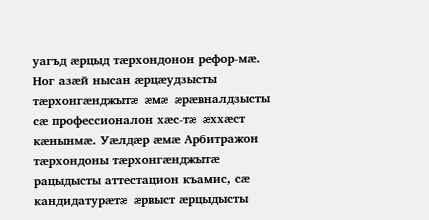уагъд æрцыд тæрхондонон рефор-мæ. Ног азæй нысан æрцæудзысты тæрхонгæнджытæ æмæ æрæвналдзысты сæ профессионалон хæс-тæ æххæст кæнынмæ. Уæлдæр æмæ Арбитражон тæрхондоны тæрхонгæнджытæ рацыдысты аттестацион къамис, сæ кандидатурæтæ æрвыст æрцыдысты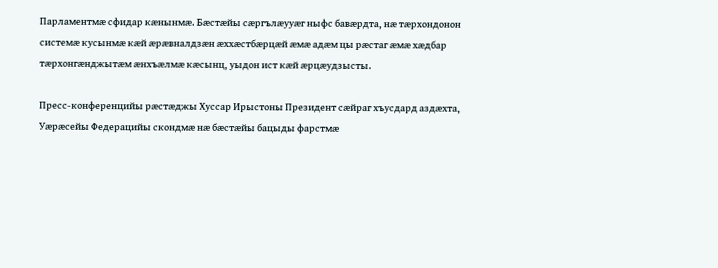Парламентмæ сфидар кæнынмæ. Бæстæйы сæргълæууæг ныфс бавæрдта, нæ тæрхондонон системæ кусынмæ кæй æрæвналдзæн æххæстбæрцæй æмæ адæм цы рæстаг æмæ хæдбар тæрхонгæнджытæм æнхъæлмæ кæсынц, уыдон ист кæй æрцæудзысты.

Пресс-конференцийы рæстæджы Хуссар Ирыстоны Президент сæйраг хъусдард аздæхта, Уæрæсейы Федерацийы скондмæ нæ бæстæйы бацыды фарстмæ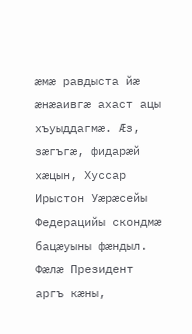æмæ равдыста йæ æнæаивгæ ахаст ацы хъуыддагмæ. Æз, зæгъгæ, фидарæй хæцын, Хуссар Ирыстон Уæрæсейы Федерацийы скондмæ бацæуыны фæндыл. Фæлæ Президент аргъ кæны,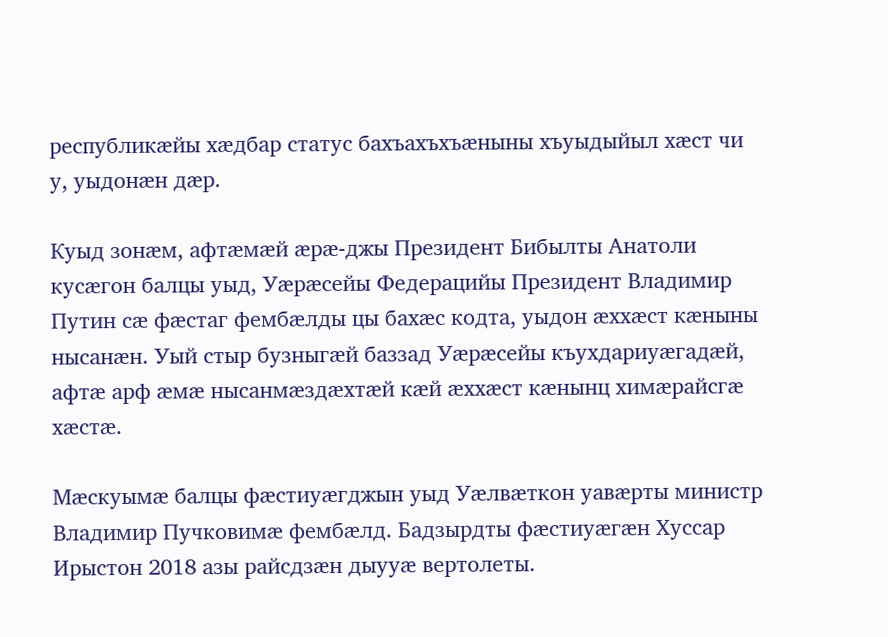республикæйы хæдбар статус бахъахъхъæныны хъуыдыйыл хæст чи у, уыдонæн дæр.

Куыд зонæм, афтæмæй æрæ-джы Президент Бибылты Анатоли кусæгон балцы уыд, Уæрæсейы Федерацийы Президент Владимир Путин сæ фæстаг фембæлды цы бахæс кодта, уыдон æххæст кæныны нысанæн. Уый стыр бузныгæй баззад Уæрæсейы къухдариуæгадæй, афтæ арф æмæ нысанмæздæхтæй кæй æххæст кæнынц химæрайсгæ хæстæ.

Мæскуымæ балцы фæстиуæгджын уыд Уæлвæткон уавæрты министр Владимир Пучковимæ фембæлд. Бадзырдты фæстиуæгæн Хуссар Ирыстон 2018 азы райсдзæн дыууæ вертолеты.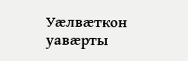Уæлвæткон уавæрты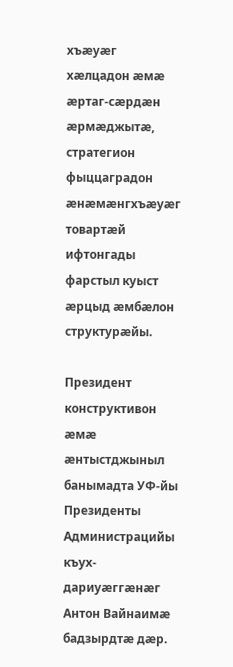хъæуæг хæлцадон æмæ æртаг-сæрдæн æрмæджытæ, стратегион фыццаградон æнæмæнгхъæуæг товартæй ифтонгады фарстыл куыст æрцыд æмбæлон структурæйы.

Президент конструктивон æмæ æнтыстджыныл банымадта УФ-йы Президенты Администрацийы къух-дариуæггæнæг Антон Вайнаимæ бадзырдтæ дæр.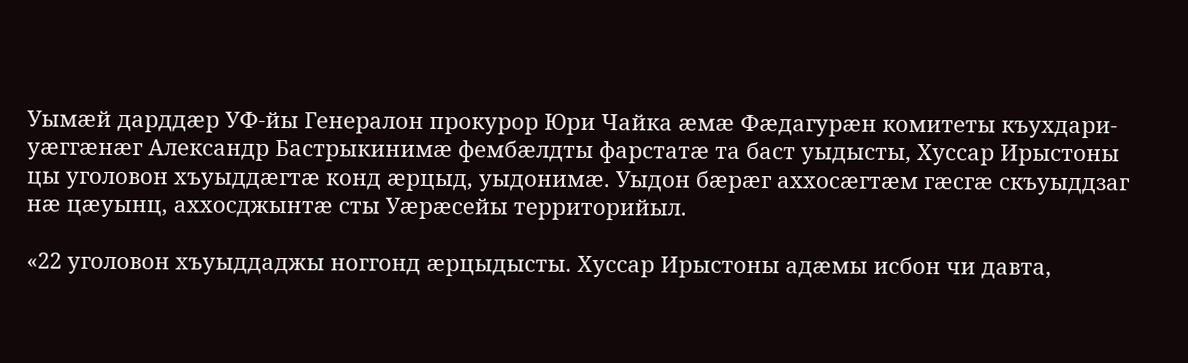Уымæй дарддæр УФ-йы Генералон прокурор Юри Чайка æмæ Фæдагурæн комитеты къухдари-уæггæнæг Александр Бастрыкинимæ фембæлдты фарстатæ та баст уыдысты, Хуссар Ирыстоны цы уголовон хъуыддæгтæ конд æрцыд, уыдонимæ. Уыдон бæрæг аххосæгтæм гæсгæ скъуыддзаг нæ цæуынц, аххосджынтæ сты Уæрæсейы территорийыл.

«22 уголовон хъуыддаджы ноггонд æрцыдысты. Хуссар Ирыстоны адæмы исбон чи давта,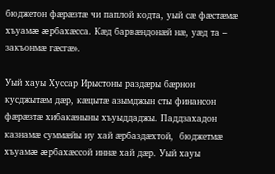бюджетон фæрæзтæ чи паплой кодта, уый сæ фæстæмæ хъуамæ æрбахæсса. Кæд барвæндонæй нæ, уæд та –  закъонмæ гæсгæ».

Уый хауы Хуссар Ирыстоны раздæры бæрнон кусджытæм дæр, кæцытæ азымджын сты финансон фæрæзтæ хибакæныны хъуыддаджы. Паддзахадон казнамæ суммæйы иу хай æрбаздæхтой,  бюджетмæ хъуамæ æрбахæссой иннæ хай дæр. Уый хауы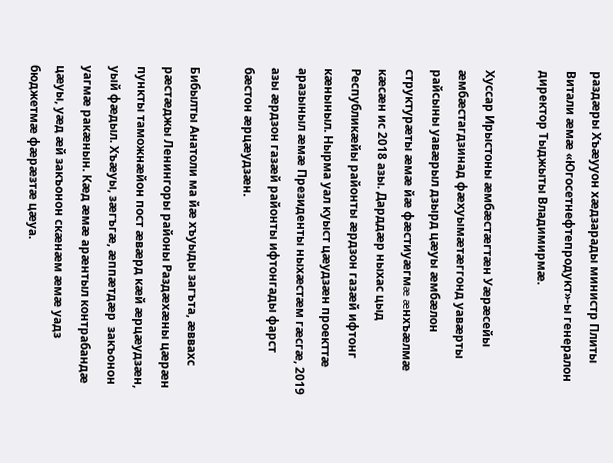раздæры Хъæууон хæдзарады министр Плиты Витали æмæ «Югосетнефтепродукт»-ы генералон директор Тыджыты Владимирмæ.

Хуссар Ирыстоны æмбæстæгтæн Уæрæсейы æмбæстагдзинад фæхуымæтæггонд уавæрты райсыны уавæрыл дзырд цæуы æмбæлон структурæты æмæ йæ фæстиуæгмæ æнхъæлмæ кæсæн ис 2018 азы. Дарддæр ныхас цыд Республикæйы районты æрдзон газæй ифтонг кæныныл. Нырма уал куыст цæудзæн проекттæ аразыныл æмæ Президенты ныхæстæм гæсгæ, 2019 азы æрдзон газæй районты ифтонгады фарст бæстон æрцæудзæн.

Бибылты Анатоли ма йæ хъуыды загъта, æввахс рæстæджы Ленингоры районы Раздæхæны цæрæн пункты таможнæйон пост æвæрд кæй æрцæудзæн, уый фæдыл. Хъæуы, зæгъгæ, æппæтдæр  закъонон уагмæ ракæнын. Кæд æмæ арæнтыл контрабандæ цæуы, уæд æй закъонон скæнæм æмæ уадз бюджетмæ фæрæзтæ цæуа.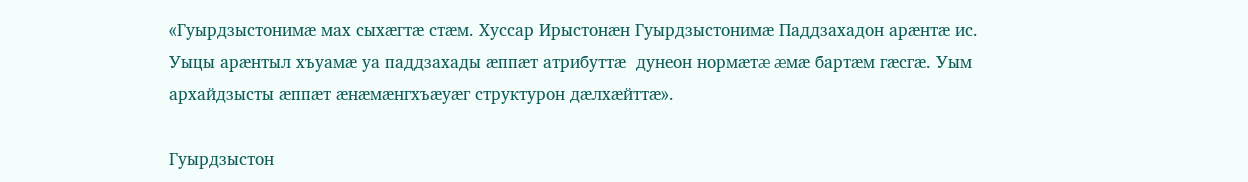«Гуырдзыстонимæ мах сыхæгтæ стæм. Хуссар Ирыстонæн Гуырдзыстонимæ Паддзахадон арæнтæ ис. Уыцы арæнтыл хъуамæ уа паддзахады æппæт атрибуттæ  дунеон нормæтæ æмæ бартæм гæсгæ. Уым архайдзысты æппæт æнæмæнгхъæуæг структурон дæлхæйттæ».

Гуырдзыстон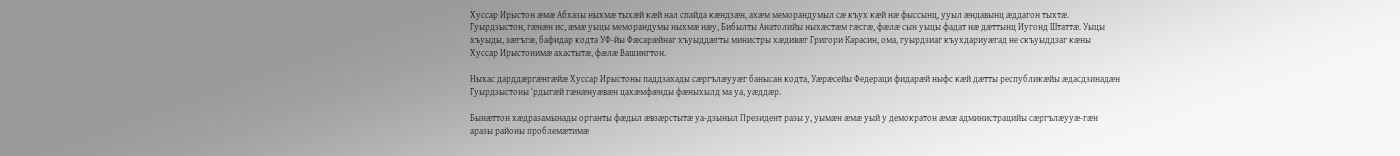Хуссар Ирыстон æмæ Абхазы ныхмæ тыхæй кæй нал спайда кæндзæн, ахæм меморандумыл сæ къух кæй нæ фыссынц, ууыл æндавынц æддагон тыхтæ. Гуырдзыстон, гæнæн ис, æмæ уыцы меморандумы ныхмæ нæу, Бибылты Анатолийы ныхæстæм гæсгæ, фæлæ сын уыцы фадат нæ дæттынц Иугонд Штаттæ. Уыцы хъуыды, зæгъгæ, бафидар кодта УФ-йы Фæсарæйнаг хъуыддæгты министры хæдивæг Григори Карасин, ома, гуырдзиаг къухдариуæгад не скъуыддзаг кæны Хуссар Ирыстонимæ ахастытæ, фæлæ Вашингтон.

Ныхас дарддæргæнгæйæ Хуссар Ирыстоны паддзахады сæргълæууæг банысан кодта, Уæрæсейы Федераци фидарæй ныфс кæй дæтты республикæйы æдасдзинадæн Гуырдзыстоны ‘рдыгæй гæнæнуæвæн цахæмфæнды фæныхылд ма уа, уæддæр.

Бынæттон хæдразамынады органты фæдыл æвзæрстытæ уа-дзыныл Президент разы у, уымæн æмæ уый у демократон æмæ администрацийы сæргълæууæ-гæн аразы районы проблемæтимæ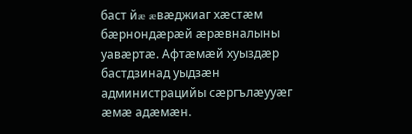баст йæ æвæджиаг хæстæм бæрнондæрæй æрæвналыны уавæртæ. Афтæмæй хуыздæр бастдзинад уыдзæн администрацийы сæргълæууæг æмæ адæмæн.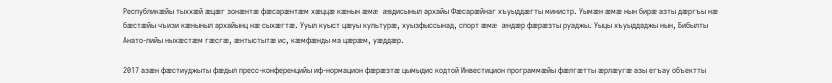Республикæйы тыххæй æцæг зонæнтæ фæсарæнтæм хæццæ кæнын æмæ æвдисыныл архайы Фæсарæйнаг хъуыддæгты министр. Уымæн æмæ нын бирæ азты дæргъы нæ бæстæйы чъизи кæныныл архайынц нæ сыхæгтæ. Ууыл куыст цæуы культурæ, хуызфыссынад, спорт æмæ æндæр фæрæзты руаджы. Уыцы хъуыддаджы нын, Бибылты Анато-лийы ныхæстæм гæсгæ, æнтыстытæ ис, кæмфæнды ма цæрæм, уæддæр.

2017 азæн фæстиуджыты фæдыл пресс-конференцийы иф-нормацион фæрæзтæ цымыдис кодтой Инвестицион программæйы фæлгæтты æрлæугæ азы егъау объектты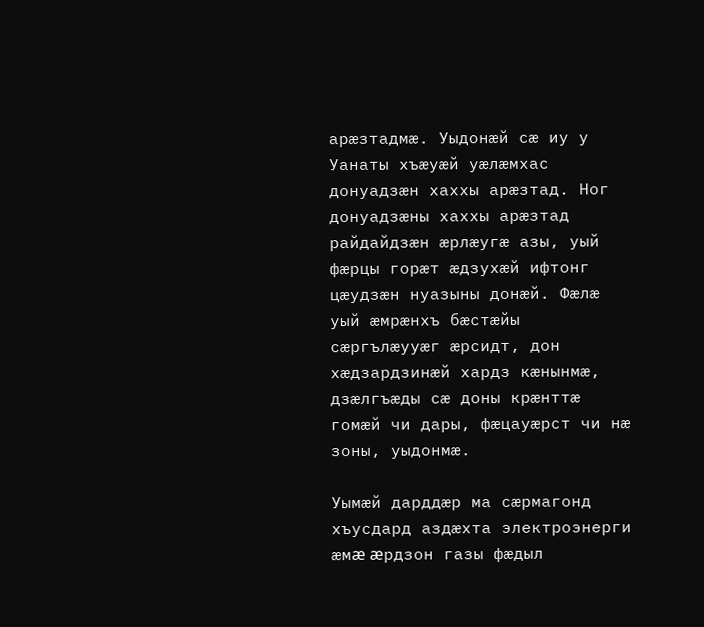арæзтадмæ. Уыдонæй сæ иу у Уанаты хъæуæй уæлæмхас донуадзæн хаххы арæзтад. Ног донуадзæны хаххы арæзтад райдайдзæн æрлæугæ азы, уый фæрцы горæт æдзухæй ифтонг цæудзæн нуазыны донæй. Фæлæ уый æмрæнхъ бæстæйы сæргълæууæг æрсидт, дон хæдзардзинæй хардз кæнынмæ, дзæлгъæды сæ доны крæнттæ гомæй чи дары, фæцауæрст чи нæ зоны, уыдонмæ.

Уымæй дарддæр ма сæрмагонд хъусдард аздæхта электроэнерги æмæ æрдзон газы фæдыл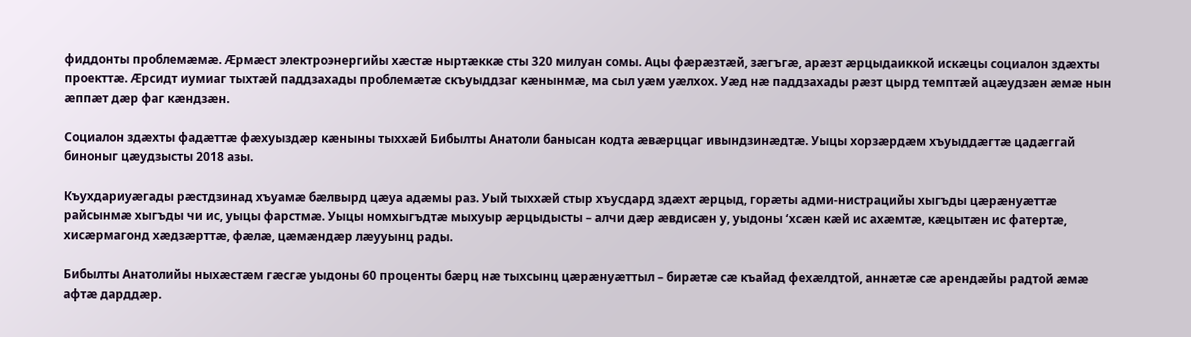фиддонты проблемæмæ. Æрмæст электроэнергийы хæстæ ныртæккæ сты 320 милуан сомы. Ацы фæрæзтæй, зæгъгæ, арæзт æрцыдаиккой искæцы социалон здæхты проекттæ. Æрсидт иумиаг тыхтæй паддзахады проблемæтæ скъуыддзаг кæнынмæ, ма сыл уæм уæлхох. Уæд нæ паддзахады рæзт цырд темптæй ацæудзæн æмæ нын æппæт дæр фаг кæндзæн.

Социалон здæхты фадæттæ фæхуыздæр кæныны тыххæй Бибылты Анатоли банысан кодта æвæрццаг ивындзинæдтæ. Уыцы хорзæрдæм хъуыддæгтæ цадæггай биноныг цæудзысты 2018 азы.

Къухдариуæгады рæстдзинад хъуамæ бæлвырд цæуа адæмы раз. Уый тыххæй стыр хъусдард здæхт æрцыд, горæты адми-нистрацийы хыгъды цæрæнуæттæ райсынмæ хыгъды чи ис, уыцы фарстмæ. Уыцы номхыгъдтæ мыхуыр æрцыдысты – алчи дæр æвдисæн у, уыдоны ‘хсæн кæй ис ахæмтæ, кæцытæн ис фатертæ, хисæрмагонд хæдзæрттæ, фæлæ, цæмæндæр лæууынц рады.

Бибылты Анатолийы ныхæстæм гæсгæ уыдоны 60 проценты бæрц нæ тыхсынц цæрæнуæттыл – бирæтæ сæ къайад фехæлдтой, аннæтæ сæ арендæйы радтой æмæ афтæ дарддæр.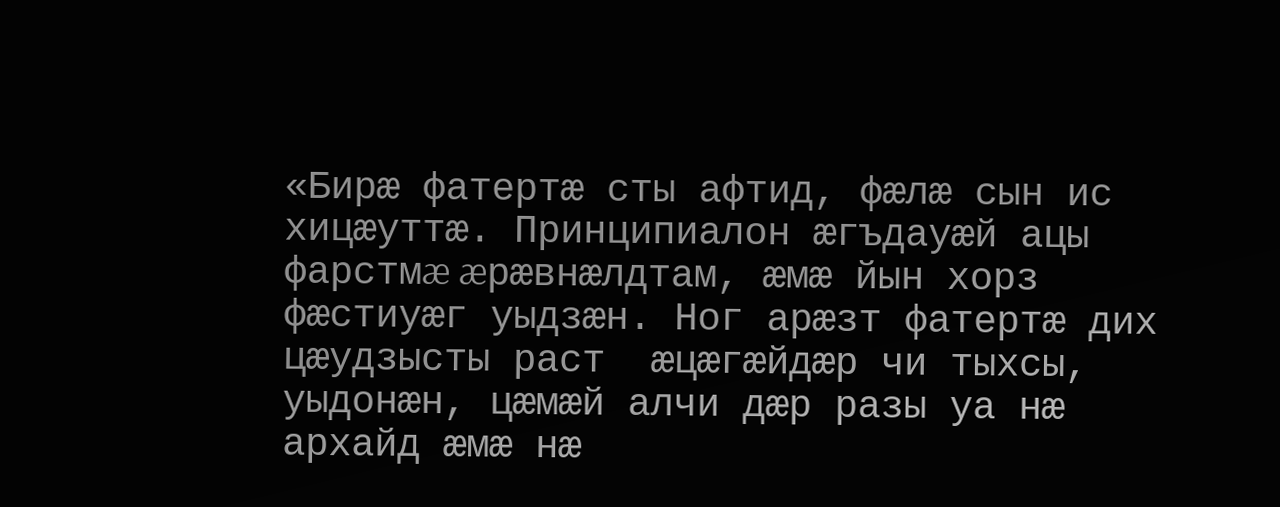«Бирæ фатертæ сты афтид, фæлæ сын ис хицæуттæ. Принципиалон æгъдауæй ацы фарстмæ æрæвнæлдтам, æмæ йын хорз фæстиуæг уыдзæн. Ног арæзт фатертæ дих цæудзысты раст  æцæгæйдæр чи тыхсы, уыдонæн, цæмæй алчи дæр разы уа нæ архайд æмæ нæ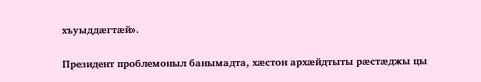хъуыддæгтæй».

Президент проблемоныл банымадта, хæстон архæйдтыты рæстæджы цы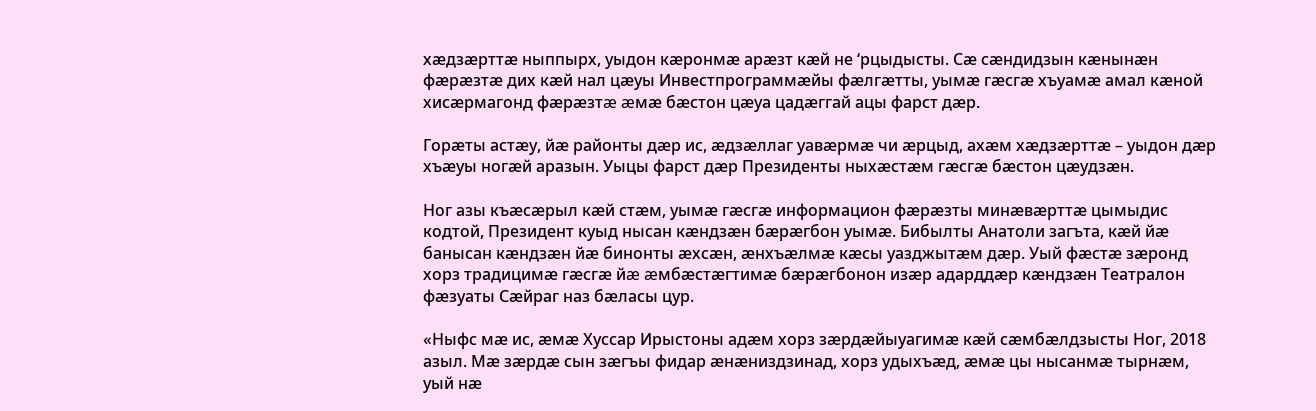хæдзæрттæ ныппырх, уыдон кæронмæ арæзт кæй не ‘рцыдысты. Сæ сæндидзын кæнынæн фæрæзтæ дих кæй нал цæуы Инвестпрограммæйы фæлгæтты, уымæ гæсгæ хъуамæ амал кæной хисæрмагонд фæрæзтæ æмæ бæстон цæуа цадæггай ацы фарст дæр.

Горæты астæу, йæ районты дæр ис, æдзæллаг уавæрмæ чи æрцыд, ахæм хæдзæрттæ – уыдон дæр хъæуы ногæй аразын. Уыцы фарст дæр Президенты ныхæстæм гæсгæ бæстон цæудзæн.

Ног азы къæсæрыл кæй стæм, уымæ гæсгæ информацион фæрæзты минæвæрттæ цымыдис кодтой, Президент куыд нысан кæндзæн бæрæгбон уымæ. Бибылты Анатоли загъта, кæй йæ банысан кæндзæн йæ бинонты æхсæн, æнхъæлмæ кæсы уазджытæм дæр. Уый фæстæ зæронд хорз традицимæ гæсгæ йæ æмбæстæгтимæ бæрæгбонон изæр адарддæр кæндзæн Театралон фæзуаты Сæйраг наз бæласы цур.

«Ныфс мæ ис, æмæ Хуссар Ирыстоны адæм хорз зæрдæйыуагимæ кæй сæмбæлдзысты Ног, 2018 азыл. Мæ зæрдæ сын зæгъы фидар æнæниздзинад, хорз удыхъæд, æмæ цы нысанмæ тырнæм, уый нæ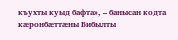къухты куыд бафта», – банысан кодта кæронбæттæны Бибылты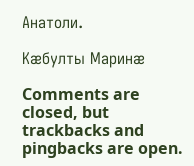Анатоли.

Кæбулты Маринæ

Comments are closed, but trackbacks and pingbacks are open.